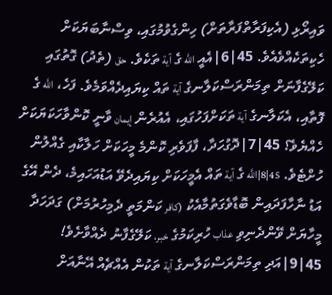ވައިރޯޅި (އެކިފަރާތްފަރާތަށް) ހިންގެވުމުގައި، ވިސްނާބަޔަކަށް ހެކިތަކެއްވެއެވެ. 45|6|އެއީ اللَّه ގެ آية ތަކެވެ. حق (ތެދު) ގޮތުގައި ކަލޭގެފާނަށް ތިމަންރަސްކަލާނގެ آية ތައް ކިޔައިދެއްވަމެވެ. ފަހެ، اللَّه ގެ ފޮތާއި، އެކަލާނގެ آية ތަކަށްފަހުގައި، އެއުރެން إيمان ވާނީ ކޮންވާހަކަޔަކަށް ހެއްޔެވެ؟ 45|7|ދޮގުހަދާ، ފާފަވެރި ކޮންމެ މީހަކަށް ހަލާކާއި ގެއްލުން ހުށްޓެވެ. 45|8|اللَّه ގެ آية ތައް އެމީހަކަށް ކިޔައިދެވޭ އަޑުއަހައިމެ، ދެން އޭގެ އަޑު ނާހާފަދައިން ބޮޑާވެގަތުމާއެކު (كافر ކަންމަތީ ދެމިހުރުމަށް) ގަދަހަދާ މީހާޔަށް ވޭންދެނިވި عذاب ހުރިކަމުގެ خبر، ކަލޭގެފާނު ދެއްވާށެވެ! 45|9|އަދި ތިމަންރަސްކަލާނގެ آية ތަކުން އެއްޗެއް އޭނާއަށް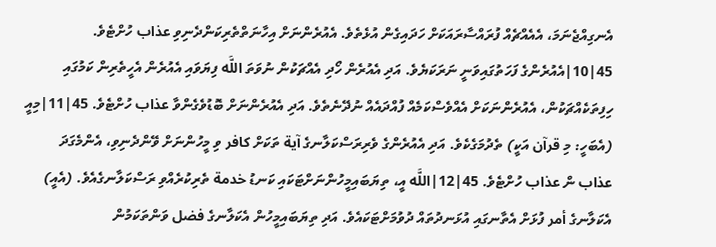އެނގިއްޖެނަމަ، އެއެއްޗެއް ފުރައްސާރައަކަށް ހަދައިގެން އުޅެތެވެ. އެއުރެންނަށް އިހާނަތްތެރިކަންދެނިވި عذاب ހުށްޓެވެ. 45|10|އެއުރެންގެ ފަހަތުގައިވަނީ ނަރަކަޔެވެ. އަދި އެއުރެން ހޯދި އެއްޗަކުން ނުވަތަ اللَّه ފިޔަވައި އެއުރެން އެހީތެރިން ކަމުގައި ހިފިތަކެއްޗަކުން، އެއުރެންނަކަށް އެއްވެސްކަމެއް ފުއްދައެއް ނުދޭނެތެވެ. އަދި އެއުރެންނަށް ބޮޑުވެގެންވާ عذاب ހުށްޓެވެ. 45|11|މިއީ (އެބަހީ: މި قرآن އަކީ) ތެދުމަގެކެވެ. އަދި އެއުރެންގެ ވެރިރަސްކަލާނގެ آية ތަކަށް كافر ވި މީހުންނަށް ވޭންދެނިވި، އެންމެގަދަ عذاب ން عذاب ހުށްޓެވެ. 45|12|اللَّه އީ، ތިޔަބައިމީހުންނަށްޓަކައި ކަނޑު خدمة ތެރިކުރެއްވި ރަސްކަލާނގެއެވެ. (އެއީ) އެކަލާނގެ أمر ފުޅަށް އެތާނގައި އުޅަނދުތައް ދުވުމަށްޓަކައެވެ. އަދި ތިޔަބައިމީހުން އެކަލާނގެ فضل ވަންތަކަމުން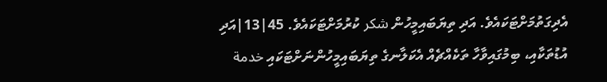އެދިގަތުމަށްޓަކައެވެ. އަދި ތިޔަބައިމީހުން شكر ކުރުމަށްޓަކައެވެ. 45|13|އަދި އުޑުތަކާއި، ބިމުގައިވާހާ ތަކެއްޗެއް އެކަލާނގެ ތިޔަބައިމީހުންނަށްޓަކައި خدمة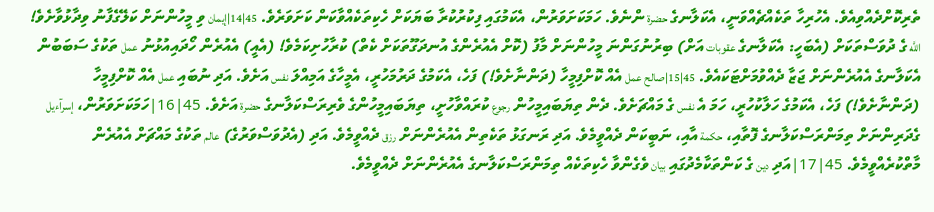ތެރިކޮށްދެއްވިއެވެ. އެހުރިހާ ތަކެއްޗެއްވަނީ، އެކަލާނގެ حضرة ންނެވެ. ހަމަކަށަވަރުން، އެކަމުގައި ފިކުރުކުރާ ބަޔަކަށް ހެކިތަކެއްވާކަން ކަށަވަރެވެ. 45|14|إيمان ވި މީހުންނަށް ކަލޭގެފާނު ވިދާޅުވާށެވެ! اللَّه ގެ ދުވަސްތަކަށް (އެބަހީ: އެކަލާނގެ عقوبات އަށް) ބިރުނުގަންނަ މީހުންނަށް މާފު (ކޮށް އެއުރެންގެ އުނދަގޫތަކަށް ކެތް) ކުރާހުށިކަމެވެ! (އެއީ) އެއުރެން ހޯދައިއުޅުނު عمل ތަކުގެ ސަބަބުން އެކަލާނގެ އެއުރެންނަށް ޖަޒާ ދެއްވުމަށްޓަކައެވެ. 45|15|صالح عمل އެއް ކޮށްފިމީހާ (ދަންނާށެވެ!) ފަހެ، އެކަމުގެ ދަރުމަހުރީ، އެމީހާގެ އަމިއްލަ نفس އަށެވެ. އަދި ނުބައި عمل އެއް ކޮށްފިމީހާ (ދަންނާށެވެ!) ފަހެ، އެކަމުގެ ހަލާކުހުރީ، ހަމަ އެ نفس ގެ މައްޗަށެވެ. ދެން ތިޔަބައިމީހުން رجوع ކުރައްވާހުށީ، ތިޔަބައިމީހުންގެ ވެރިރަސްކަލާނގެ حضرة އަށެވެ. 45|16|ހަމަކަށަވަރުން، إسرآءيل ގެދަރިންނަށް ތިމަންރަސްކަލާނގެ ފޮތާއި، حكمة އާއި، ނަބީކަން ދެއްވީމެވެ. އަދި ރަނގަޅު ތަކެތިން އެއުރެންނަށް رزق ދެއްވީމެވެ. އަދި (އެދުވަސްވަރުގެ) عالم ތަކުގެ މައްޗަށް އެއުރެން މާތްކުރެއްވީމެވެ. 45|17|އަދި دين ގެ ކަންތަކާމެދުގައި بيان ވެގެންވާ ހެކިތަކެއް ތިމަންރަސްކަލާނގެ އެއުރެންނަށް ދެއްވީމެވެ.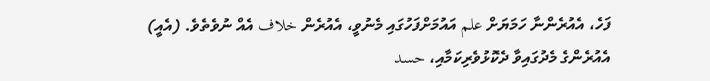ފަހެ، އެއުރެންނާ ހަމަޔަށް علم އައުމަށްފަހުގައި މެނުވީ، އެއުރެން خلاف އެއް ނުވެތެވެ. (އެއީ) އެއުރެންގެ މެދުގައިވާ ދެކޮޅުވެރިކަމާއި، حسد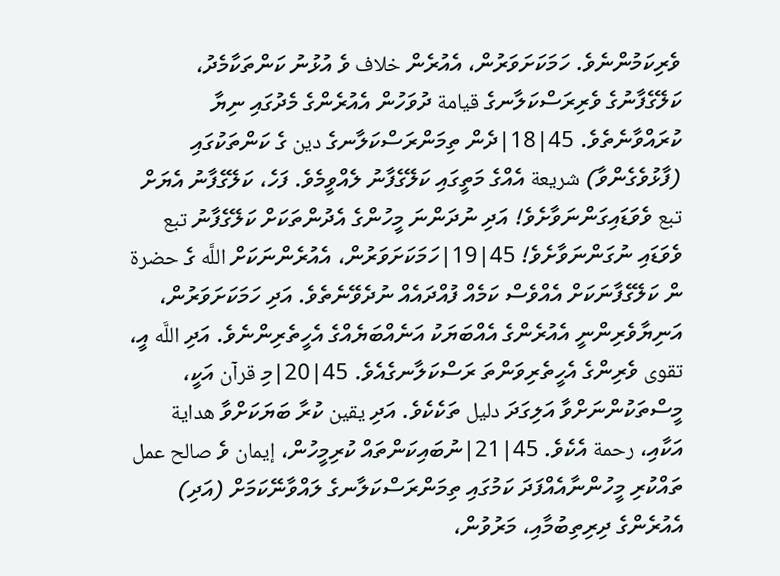ވެރިކަމުންނެވެ. ހަމަކަށަވަރުން، އެއުރެން خلاف ވެ އުޅުނު ކަންތަކާމެދު، ކަލޭގެފާނުގެ ވެރިރަސްކަލާނގެ قيامة ދުވަހުން އެއުރެންގެ މެދުގައި ނިޔާ ކުރައްވާނެތެވެ. 45|18|ދެން ތިމަންރަސްކަލާނގެ دين ގެ ކަންތަކުގައި (ފާޅުވެގެންވާ) شريعة އެއްގެ މަތީގައި ކަލޭގެފާނު ލެއްވީމެވެ. ފަހެ، ކަލޭގެފާނު އެޔަށް تبع ވެވަޑައިގަންނަވާށެވެ! އަދި ނުދަންނަ މީހުންގެ އެދުންތަކަށް ކަލޭގެފާނު تبع ވެވަޑައި ނުގަންނަވާށެވެ! 45|19|ހަމަކަށަވަރުން، އެއުރެންނަކަށް اللَّه ގެ حضرة ން ކަލޭގެފާނަކަށް އެއްވެސް ކަމެއް ފުއްދައެއް ނުދެވޭނެތެވެ. އަދި ހަމަކަށަވަރުން، އަނިޔާވެރިންނީ އެއުރެންގެ އެއްބަޔަކު އަނެއްބަޔެއްގެ އެހީތެރިންނެވެ. އަދި اللَّه އީ، تقوى ވެރިންގެ އެހީތެރިވަންތަ ރަސްކަލާނގެއެވެ. 45|20|މި قرآن އަކީ، މީސްތަކުންނަށްވާ އަލިގަދަ دليل ތަކެކެވެ. އަދި يقين ކުރާ ބަޔަކަށްވާ هداية އަކާއި، رحمة އެކެވެ. 45|21|ނުބައިކަންތައް ކުރިމީހުން، إيمان ވެ صالح عمل ތައްކުރި މީހުންނާއެއްފަދަ ކަމުގައި ތިމަންރަސްކަލާނގެ ލައްވާނޭކަމަށް (އަދި) އެއުރެންގެ ދިރިތިބުމާއި، މަރުވުން،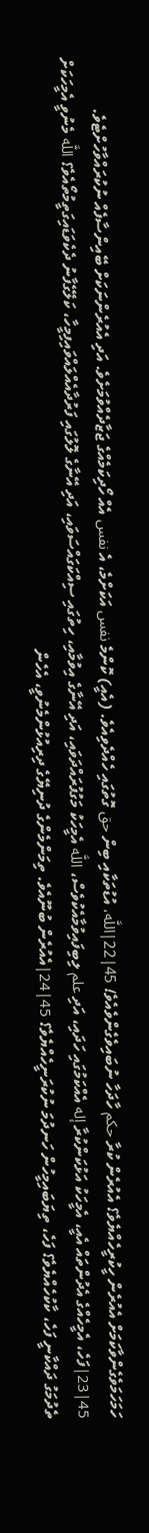ހަމަހަމަވެގެންވާކަމަށް އެއުރެން ހީކުރީހެއްޔެވެ؟ އެއުރެން ކުރާ حكم ހާދަހާ ނުބައިވެގެންވެއެވެ! 45|22|اللَّه، އުޑުތަކާއި ބިން حق ގޮތުގައި ހެއްދެވިއެވެ. (އެއީ) ކޮންމެ نفس އަކަށްމެ، އެ نفس އެއް ހޯދިކަމެއްގެ ޖަޒާދެއްވުމަށެވެ. އަދި އެއުރެންނަކަށް ބޭއިންސާފެއް ނުކުރައްވާހުށްޓެވެ. 45|23|ފަހެ، އެމީހެއްގެ އެދުންތައް އެއީ، އެމީހަކު އަޅުކަންކުރާ إله އެއްކަމުގައި ހަދައި، އަދި علم ލިބިފައިވުމާއެކުވެސް، اللَّه އެމީހަކު މަގުފުރައްދަވައި، އަދި އޭނާގެ އިވުމާއި، ހިތުގައި ސިއްކަގައްސަވައި، އަދި އޭނާގެ ލޮލުގައި ފަރުދާއެއްލައްވައިފިމީހާ، ކަލޭގެފާނު ދެކެވަޑައިގަތީމުތޯއެވެ؟ اللَّه މެނުވީ އެމީހަކަށް ތެދުމަގު ދައްކާނީ ފަހެ، ކާކުހެއްޔެވެ؟ ފަހެ، ތިޔަބައިމީހުން ހަނދުމަ ނުކުރަނީހެއްޔެވެ؟ 45|24|އެއުރެން ބުނޫއެވެ. ތިމަންމެންގެ ދުނިޔޭގެ ދިރިއުޅުންމެނުވީ، އެހެން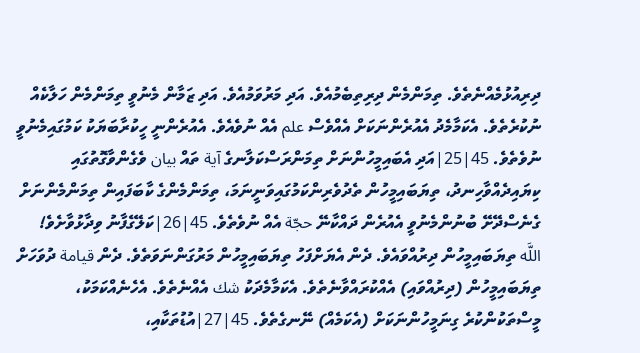ދިރިއުޅުމެއްނެތެވެ. ތިމަންމެން ދިރިތިބެމުއެވެ. އަދި މަރުވަމުއެވެ. އަދި ޒަމާން މެނުވީ ތިމަންމެން ހަލާކެއް ނުކުރެތެވެ. އެކަމާމެދު އެއުރެންނަކަށް އެއްވެސް علم އެއް ނުވެއެވެ. އެއުރެންނީ ހީކުރާބަޔަކު ކަމުގައިމެނުވީ ނުވެތެވެ. 45|25|އަދި އެބައިމީހުންނަށް ތިމަންރަސްކަލާނގެ آية ތައް بيان ވެގެންވާގޮތުގައި ކިޔައިދެއްވާހިނދު، ތިޔަބައިމީހުން ތެދުވެރިންކަމުގައިވަނީނަމަ، ތިމަންމެންގެ ކާބަފައިން ތިމަންމެންނަށް ގެނެސްދޭށޭ ބުނުންމެނުވީ އެއުރެން ދައްކާނޭ حجّة އެއް ނުވެތެވެ. 45|26|ކަލޭގެފާނު ވިދާޅުވާށެވެ! اللَّه ތިޔަބައިމީހުން ދިރުއްވައެވެ. ދެން އެޔަށްފަހު ތިޔަބައިމީހުން މަރުގަންނަވަތެވެ. ދެން قيامة ދުވަހަށް ތިޔަބައިމީހުން (ދިރުއްވައި) އެއްކުރައްވާނެތެވެ. އެކަމާމެދަކު شك އެއްނެތެވެ. އެހެނެއްކަމަކު، މީސްތަކުންކުރެ ގިނަމީހުންނަކަށް (އެކަމެއް) ނޭނގެތެވެ. 45|27|އުޑުތަކާއި،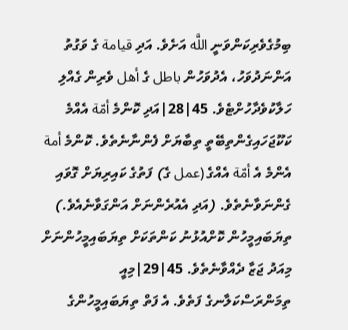ބިމުގެވެރިކަންވަނީ اللَّه އަށެވެ. އަދި قيامة ގެ ވަގުތު އަންނަދުވަހު، އެދުވަހުން باطل ގެ أهل ވެރިން ގެއްލި ހަލާކުވެދާހުށްޓެވެ. 45|28|އަދި ކޮންމެ أمّة އެއްމެ ކަކޫޖަހައިގެންތިބޭތީ ތިބާޔަށް ފެންނާނެތެވެ. ކޮންމެ أمة އެންމެ އެ أمّة އެއްގެ (عمل ގެ) ފަތުގެ ކައިރިޔަށް ގޮވައި ގެންނަވާނެތެވެ. (އަދި އެއުރެންނަށް އަންގަވާނެއެވެ.) ތިޔަބައިމީހުން ކޮށްއުޅުނު ކަންތަކަށް ތިޔަބައިމީހުންނަށް މިއަދު ޖަޒާ ދެއްވާނެތެވެ. 45|29|މިއީ ތިމަންރަސްކަލާނގެ ފަތެވެ. އެ ފަތް ތިޔަބައިމީހުންގެ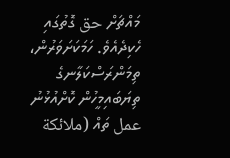މައްޗަށް حق ގޮތުގައި ހެކިދެއެވެ. ހަމަކަށަވަރުން، ތިމަންރަސްކަލާނގެ ތިޔަބައިމީހުން ކޮށްއުޅުނު عمل ތައް (ملائكة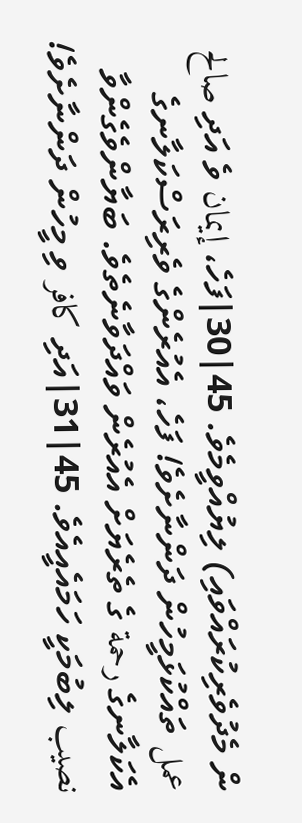ން މެދުވެރިކުރައްވައި) ލިޔުއްވީމެވެ. 45|30|ފަހެ، إيمان ވެ އަދި صالح عمل ތައްކުޅަމީހުން ދަންނާށެވެ! ފަހެ، އެއުރެންގެ ވެރިރަސްކަލާނގެ އެކަލާނގެ رحمة ގެ ތެރެޔަށް އެއުރެން ވައްދަވާނެތެވެ. ބަޔާންވެގެންވާ نصيب ލިބުމަކީ ހަމައެއީއެވެ. 45|31|އަދި كافر ވި މީހުން ދަންނާށެވެ!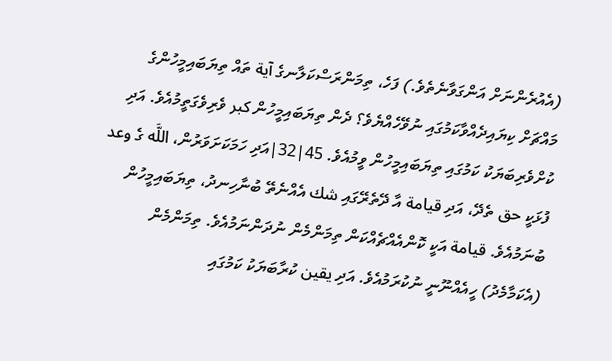(އެއުރެންނަށް އަންގަވާނެތެވެ.) ފަހެ، ތިމަންރަސްކަލާނގެ آية ތައް ތިޔަބައިމީހުންގެ މައްޗަށް ކިޔައިދެއްވާކަމުގައި ނުވޭހެއްޔެވެ؟ ދެން ތިޔަބައިމީހުން كبر ވެރިވެގަތީމުއެވެ. އަދި ކުށްވެރިބަޔަކު ކަމުގައި ތިޔަބައިމީހުން ވީމުއެވެ. 45|32|އަދި ހަމަކަށަވަރުން، اللَّه ގެ وعد ފުޅަކީ حق ތެދޭ، އަދި قيامة އާ ދޭތެރޭގައި شك އެއްނެތޭ ބުނާހިނދު، ތިޔަބައިމީހުން ބުނަމުއެވެ. قيامة އަކީ ކޮންއެއްޗެއްކަން ތިމަންމެން ނުދަންނަމުއެވެ. ތިމަންމެން (އެކަމާމެދު) ހީއެއްނޫނީ ނުކުރަމުއެވެ. އަދި يقين ކުރާބަޔަކު ކަމުގައި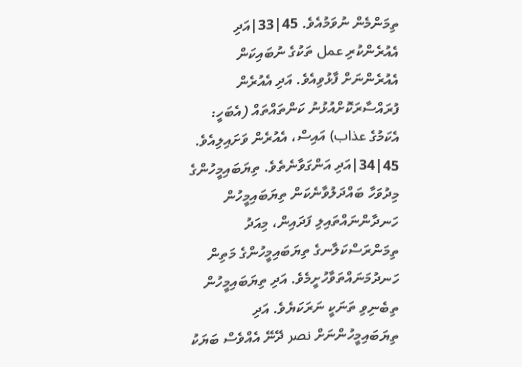ތިމަންމެން ނުވަމުއެވެ. 45|33|އަދި އެއުރެންކުރި عمل ތަކުގެ ނުބައިކަން އެއުރެންނަށް ފާޅުވިއެވެ. އަދި އެއުރެން ފުރައްސާރަކޮށްއުޅުނު ކަންތައްތައް (އެބަހީ: އެކަމުގެ عذاب) އައިސް، އެއުރެން ވަށައިލިއެވެ. 45|34|އަދި އަންގަވާނެތެވެ. ތިޔަބައިމީހުންގެ މިދުވަހާ ބައްދަލުވާނެކަން ތިޔަބައިމީހުން ހަނދާންނައްތައިލި ފަދައިން، މިއަދު ތިމަންރަސްކަލާނގެ ތިޔަބައިމީހުންގެ މަތިން ހަނދުމަނައްތަވާހުށީމެވެ. އަދި ތިޔަބައިމީހުން ތިބެނިވި ތަނަކީ ނަރަކަޔެވެ. އަދި ތިޔަބައިމީހުންނަށް نصر ދޭނޭ އެއްވެސް ބަޔަކު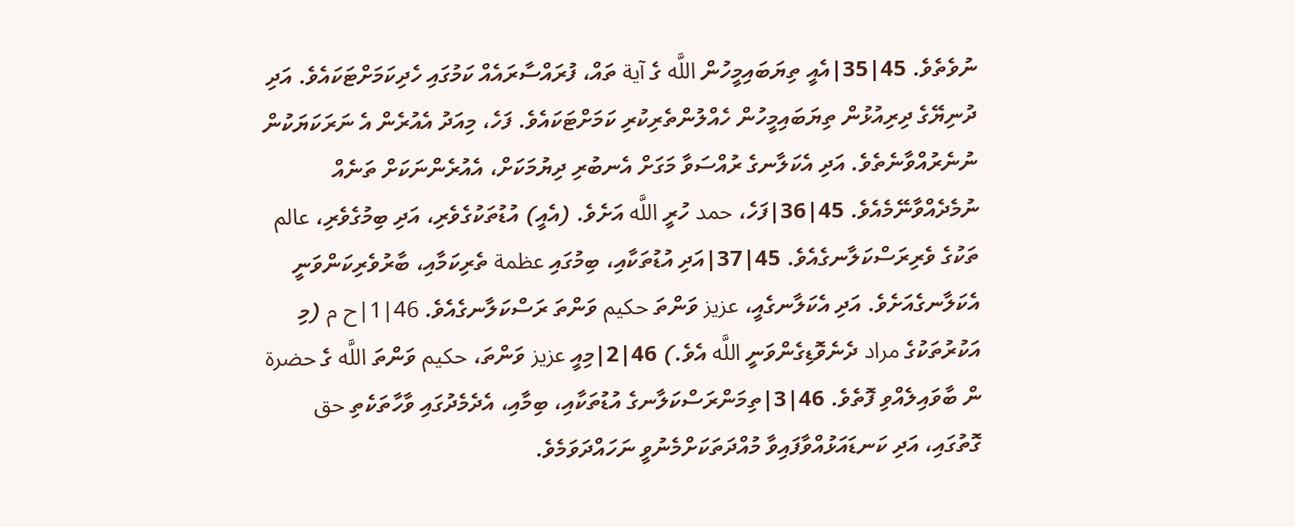ނުވެތެވެ. 45|35|އެއީ ތިޔަބައިމީހުން اللَّه ގެ آية ތައް، ފުރައްސާރައެއް ކަމުގައި ހެދިކަމަށްޓަކައެވެ. އަދި ދުނިޔޭގެ ދިރިއުޅުން ތިޔަބައިމީހުން ހެއްލުންތެރިކުރި ކަމަށްޓަކައެވެ. ފަހެ، މިއަދު އެއުރެން އެ ނަރަކަޔަކުން ނުނެރުއްވާނެތެވެ. އަދި އެކަލާނގެ ރުއްސަވާ މަގަށް އެނބުރި ދިޔުމަކަށް، އެއުރެންނަކަށް ތަނެއް ނުމެދެއްވާނޭމެއެވެ. 45|36|ފަހެ، حمد ހުރީ اللَّه އަށެވެ. (އެއީ) އުޑުތަކުގެވެރި، އަދި ބިމުގެވެރި، عالم ތަކުގެ ވެރިރަސްކަލާނގެއެވެ. 45|37|އަދި އުޑުތަކާއި، ބިމުގައި عظمة ތެރިކަމާއި، ބާރުވެރިކަންވަނީ އެކަލާނގެއަށެވެ. އަދި އެކަލާނގެއީ، عزيز ވަންތަ حكيم ވަންތަ ރަސްކަލާނގެއެވެ. 46|1|ح م (މި އަކުރުތަކުގެ مراد ދެނެވޮޑިގެންވަނީ اللَّه އެވެ.) 46|2|މިއީ عزيز ވަންތަ، حكيم ވަންތަ اللَّه ގެ حضرة ން ބާވައިލެއްވި ފޮތެވެ. 46|3|ތިމަންރަސްކަލާނގެ އުޑުތަކާއި، ބިމާއި، އެދެމެދުގައި ވާހާތަކެތި حق ގޮތުގައި، އަދި ކަނޑައަޅުއްވާފައިވާ މުއްދަތަކަށްމެނުވީ ނަހައްދަވަމެވެ.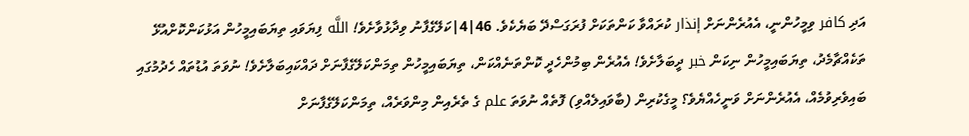އަދި كافر ވިމީހުންނީ، އެއުރެންނަށް إنذار ކުރައްވާ ކަންތަކަށް ފުރަގަސްދޭ ބަޔެކެވެ. 46|4|ކަލޭގެފާނު ވިދާޅުވާށެވެ! اللَّه ފިޔަވައި ތިޔަބައިމީހުން އަޅުކަންކޮށްއުޅޭ ތަކެއްޗާމެދު، ތިޔަބައިމީހުން ނިކަން خبر ދީބަލާށެވެ! އެއުރެން ބިމުންހެދީ ކޮންތަނެއްކަން، ތިޔަބައިމީހުން ތިމަންކަލޭގެފާނަށް ދައްކައިބަލާށެވެ! ނުވަތަ އުޑުތައް ހެދުމުގައި ބައިވެރިވުމެއް، އެއުރެންނަށް ވަނީހެއްޔެވެ؟ މީގެކުރިން (ބާވައިލެއްވި) ފޮތެއް ނުވަތަ علم ގެ ތެރެއިން މިންވަރެއް، ތިމަންކަލޭގެފާނަށް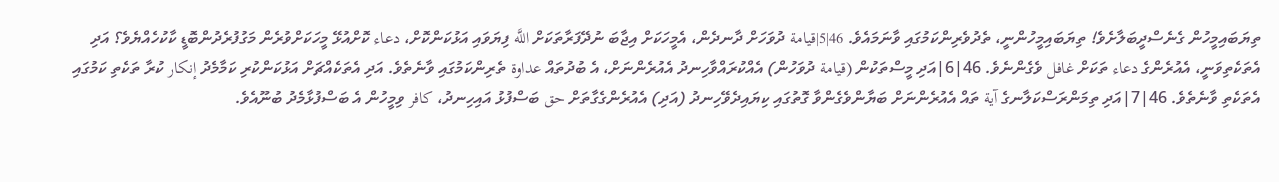ތިޔަބައިމީހުން ގެނެސްދީބަލާށެވެ! ތިޔަބައިމީހުންނީ، ތެދުވެރިންކަމުގައި ވާނަމައެވެ. 46|5|قيامة ދުވަހަށް ދާނދެން، އެމީހަކަށް އިޖާބަ ނުދޭފަރާތަކަށް اللَّه ފިޔަވައި އަޅުކަންކޮށް، دعاء ކޮށްއުޅޭ މީހަކަށްވުރެން މަގުފުރެދުންބޮޑީ ކާކުހެއްޔެވެ؟ އަދި އެތަކެތިވަނީ، އެއުރެންގެ دعاء ތަކަށް غافل ވެގެންނެވެ. 46|6|އަދި މީސްތަކުން (قيامة ދުވަހުން) އެއްކުރައްވާހިނދު އެއުރެންނަށް، އެ ބުދުތައް عداوة ތެރިންކަމުގައި ވާނެތެވެ. އަދި އެތަކެއްޗަށް އަޅުކަންކުރި ކަމާމެދު إنكار ކުރާ ތަކެތި ކަމުގައި އެތަކެތި ވާނެތެވެ. 46|7|އަދި ތިމަންރަސްކަލާނގެ آية ތައް އެއުރެންނަށް ބަޔާންވެގެންވާ ގޮތުގައި ކިޔައިދެވޭހިނދު (އަދި) އެއުރެންގެގާތަށް حق ބަސްފުޅު އައިހިނދު، كافر ވިމީހުން އެ ބަސްފުޅާމެދު ބުނޫއެވެ.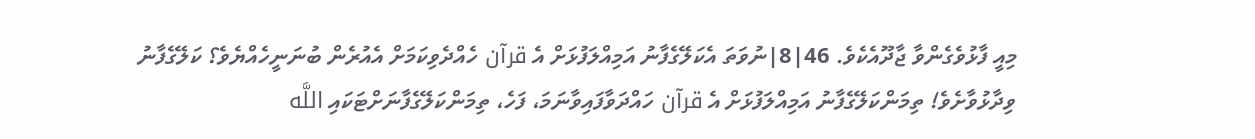މިއީ ފާޅުވެގެންވާ ޖާދޫއެކެވެ. 46|8|ނުވަތަ އެކަލޭގެފާނު އަމިއްލަފުޅަށް އެ قرآن ހެއްދެވިކަމަށް އެއުރެން ބުނަނީހެއްޔެވެ؟ ކަލޭގެފާނު ވިދާޅުވާށެވެ! ތިމަންކަލޭގެފާނު އަމިއްލަފުޅަށް އެ قرآن ހައްދަވާފައިވާނަމަ، ފަހެ، ތިމަންކަލޭގެފާނަށްޓަކައި اللَّه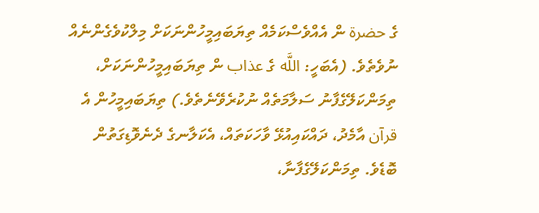ގެ حضرة ން އެއްވެސްކަމެއް ތިޔަބައިމީހުންނަކަށް މިލްކުވެގެންނެއް ނުވެތެވެ. (އެބަހީ: اللَّه ގެ عذاب ން ތިޔަބައިމީހުންނަކަށް، ތިމަންކަލޭގެފާނު ސަލާމަތެއް ނުކުރެވޭނެތެވެ.) ތިޔަބައިމީހުން އެ قرآن އާމެދު، ދައްކައިއުޅޭ ވާހަކަތައް، އެކަލާނގެ ދެނެވޮޑިގަތުން ބޮޑެވެ. ތިމަންކަލޭގެފާނާ،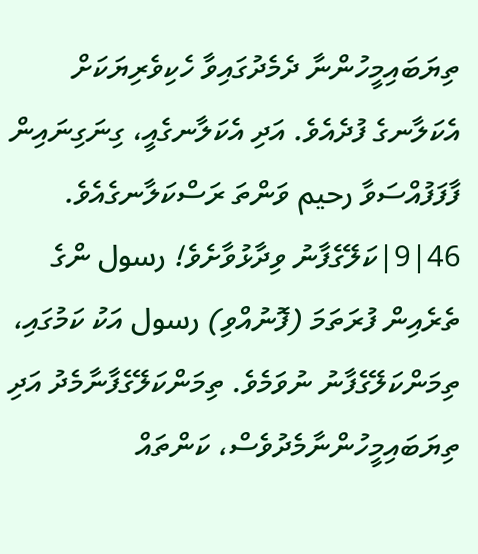ތިޔަބައިމީހުންނާ ދެމެދުގައިވާ ހެކިވެރިޔަކަށް އެކަލާނގެ ފުދެއެވެ. އަދި އެކަލާނގެއީ، ގިނަގިނައިން ފާފަފުއްސަވާ رحيم ވަންތަ ރަސްކަލާނގެއެވެ. 46|9|ކަލޭގެފާނު ވިދާޅުވާށެވެ! رسول ންގެ ތެރެއިން ފުރަތަމަ (ފޮނުއްވި) رسول އަކު ކަމުގައި، ތިމަންކަލޭގެފާނު ނުވަމެވެ. ތިމަންކަލޭގެފާނާމެދު އަދި ތިޔަބައިމީހުންނާމެދުވެސް، ކަންތައް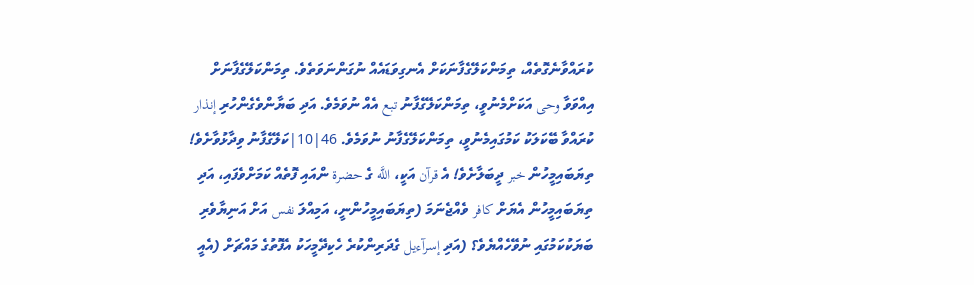ކުރައްވާނެގޮތެއް، ތިމަންކަލޭގެފާނަކަށް އެނގިވަޑައެއް ނުގަންނަވަތެވެ. ތިމަންކަލޭގެފާނަށް އިއްވަވާ وحى އަކަށްމެނުވީ، ތިމަންކަލޭގެފާނު تبع އެއް ނުވަމެވެ. އަދި ބަޔާންވެގެންހުރި إنذار ކުރައްވާ ބޭކަލަކު ކަމުގައިމެނުވީ، ތިމަންކަލޭގެފާނު ނުވަމެވެ. 46|10|ކަލޭގެފާނު ވިދާޅުވާށެވެ! ތިޔަބައިމީހުން خبر ދީބަލާށެވެ! އެ قرآن އަކީ، اللَّه ގެ حضرة ންއައި ފޮތެއް ކަމަށްވެފައި، އަދި ތިޔަބައިމީހުން އެޔަށް كافر ވެއްޖެނަމަ (ތިޔަބައިމީހުންނީ، އަމިއްލަ نفس އަށް އަނިޔާވެރި ބަޔަކުކަމުގައި ނުވޭހެއްޔެވެ؟ (އަދި إسرآءيل ގެދަރިންކުރެ ހެކިދޭމީހަކު އެފޮތުގެ މައްޗަށް (އެއީ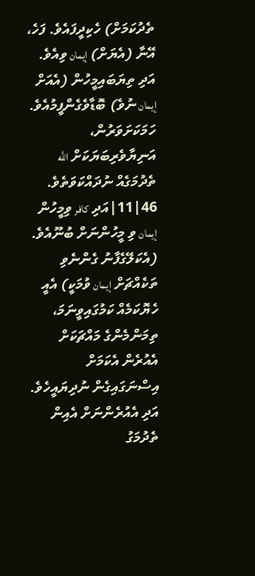ތެދުކަމަށް) ހެކިދީފައެވެ. ފަހެ، އޭނާ (އެޔަށް) إيمان ވިއެވެ. އަދި ތިޔަބައިމީހުން (އެއަށް إيمان ނުވެ) ބޮޑާވެގެންފީމުއެވެ. ހަމަކަށަވަރުން، އަނިޔާވެރިބަޔަކަށް اللَّه ތެދުމަގެއް ނުދައްކަވަތެވެ. 46|11|އަދި كافر ވިމީހުން إيمان ވި މީހުންނަށް ބުނޫއެވެ. (އެކަލޭގެފާނު ގެންނެވި ތަކެއްޗަށް إيمان ވުމަކީ) އެއީ ހެޔޮކަމެއް ކަމުގައިވީނަމަ، ތިމަންމެންގެ މައްޗަކަށް އެއުރެން އެކަމަށް އިސްނަގައިގެން ނުދިޔައީހެވެ. އަދި އެއުރެންނަށް އެއިން ތެދުމަގު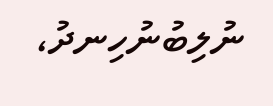ނުލިބުނުހިނދު،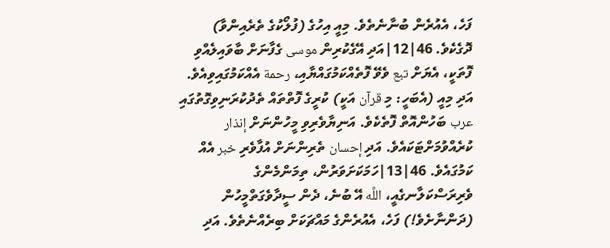ފަހެ، އެއުރެން ބުނާނެތެވެ. މިއީ އިހުގެ (ފުލޯކުގެ ތެރެއިންވާ) ދޮގެކެވެ. 46|12|އަދި އޭގެކުރިން موسى ގެފާނަށް ބާވައިލެއްވި ފޮތަކީ، އެޔަށް تبع ވެވޭ ފޮތެއްކަމުގައްޔާއި، رحمة އެއްކަމުގައިވިއެވެ. އަދި މިއީ (އެބަހީ: މި قرآن އަކީ) ކުރީގެ ފޮތްތައް ތެދުކުރަނިވިގޮތުގައި عرب ބަހުންއޮތް ފޮތެކެވެ. އަނިޔާވެރިވި މީހުންނަށް إنذار ކުރެއްވުމަށްޓަކައެވެ. އަދި إحسان ތެރިންނަށް އުފާވެރި خبر އެއް ކަމުގައެވެ. 46|13|ހަމަކަށަވަރުން، ތިމަންމެންގެ ވެރިރަސްކަލާނގެއީ، اللَّه އޭ ބުނެ، ދެން ސީދާވެގަތްމީހުން (ދަންނާށެވެ!) ފަހެ، އެއުރެންގެ މައްޗަކަށް ބިރެއްނެތެވެ. އަދި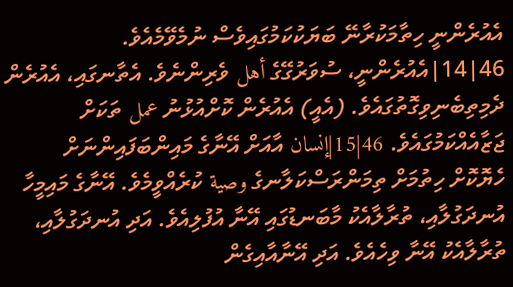އެއުރެންނީ ހިތާމަކުރާނޭ ބަޔަކުކަމުގައިވެސް ނުމެވޭމެއެވެ. 46|14|އެއުރެންނީ، ސުވަރުގޭގެ أهل ވެރިންނެވެ. އެތާނގައި، އެއުރެން ދެމިތިބެނިވިގޮތުގައެވެ. (އެއީ) އެއުރެން ކޮށްއުޅުނު عمل ތަކަށް ޖަޒާއެއްކަމުގައެވެ. 46|15|إنسان އާއަށް އޭނާގެ މައިންބަފައިންނަށް ހެޔޮކޮށް ހިތުމަށް ތިމަންރަސްކަލާނގެ وصية ކުރެއްވީމެވެ. އޭނާގެ މައިމީހާ އުނދަގުލާއި، ތުރާލާއެކު މާބަނޑުގައި އޭނާ އުފުލިއެވެ. އަދި އުނދަގުލާއި، ތުރާލާއެކު އޭނާ ވިހެއެވެ. އަދި އޭނާއާއިގެން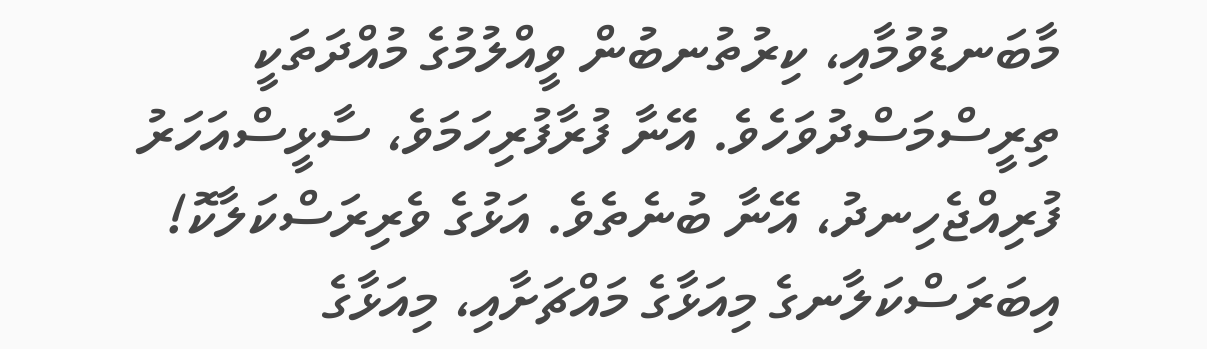މާބަނޑުވުމާއި، ކިރުތުނބުން ވީއްލުމުގެ މުއްދަތަކީ ތިރީސްމަސްދުވަހެވެ. އޭނާ ފުރާފުރިހަމަވެ، ސާޅީސްއަހަރު ފުރިއްޖެހިނދު، އޭނާ ބުނެތެވެ. އަޅުގެ ވެރިރަސްކަލާކޮ! އިބަރަސްކަލާނގެ މިއަޅާގެ މައްޗަށާއި، މިއަޅާގެ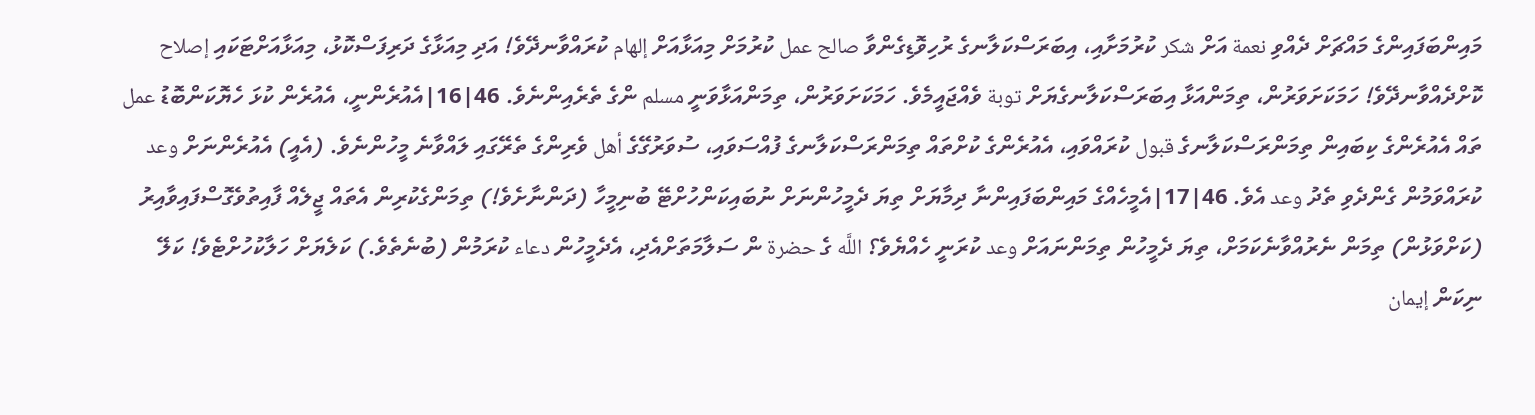މައިންބަފައިންގެ މައްޗަށް ދެއްވި نعمة އަށް شكر ކުރުމަށާއި، އިބަރަސްކަލާނގެ ރުހިވޮޑިގެންވާ صالح عمل ކުރުމަށް މިއަޅާއަށް إلهام ކުރައްވާނދޭވެ! އަދި މިއަޅާގެ ދަރިފަސްކޮޅު، މިއަޅާއަށްޓަކައި إصلاح ކޮށްދެއްވާނދޭވެ! ހަމަކަށަވަރުން، ތިމަންއަޅާ އިބަރަސްކަލާނގެޔަށް توبة ވެއްޖައީމެވެ. ހަމަކަށަވަރުން، ތިމަންއަޅާވަނީ مسلم ންގެ ތެރެއިންނެވެ. 46|16|އެއުރެންނީ، އެއުރެން ކުޅަ ހެޔޮކަންބޮޑު عمل ތައް އެއުރެންގެ ކިބައިން ތިމަންރަސްކަލާނގެ قبول ކުރައްވައި، އެއުރެންގެ ކުށްތައް ތިމަންރަސްކަލާނގެ ފުއްސަވައި، ސުވަރުގޭގެ أهل ވެރިންގެ ތެރޭގައި ލައްވާނެ މީހުންނެވެ. (އެއީ) އެއުރެންނަށް وعد ކުރައްވަމުން ގެންދެވި ތެދު وعد އެވެ. 46|17|އެމީހެއްގެ މައިންބަފައިންނާ ދިމާޔަށް ތިޔަ ދެމީހުންނަށް ނުބައިކަންހުށްޓޭ ބުނިމީހާ (ދަންނާށެވެ!) ތިމަންގެކުރިން އެތައް ޖީލެއް ފާއިތުވެގޮސްފައިވާއިރު (ކަށްވަޅުން) ތިމަން ނެރުއްވާނެކަމަށް، ތިޔަ ދެމީހުން ތިމަންނައަށް وعد ކުރަނީ ހެއްޔެވެ؟ اللَّه ގެ حضرة ން ސަލާމަތަށްއެދި، އެދެމީހުން دعاء ކުރަމުން (ބުނެތެވެ.) ކަލެޔަށް ހަލާކުހުށްޓެވެ! ކަލޭ ނިކަން إيمان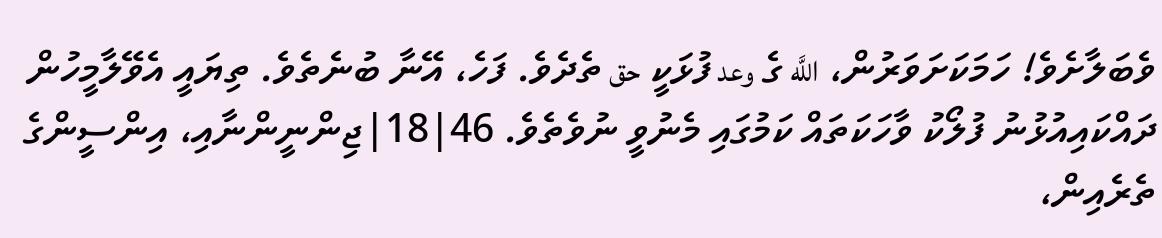ވެބަލާށެވެ! ހަމަކަށަވަރުން، اللَّه ގެ وعد ފުޅަކީ حق ތެދެވެ. ފަހެ، އޭނާ ބުނެތެވެ. ތިޔައީ އެވޭލާމީހުން ދައްކައިއުޅުނު ފުލޯކު ވާހަކަތައް ކަމުގައި މެނުވީ ނުވެތެވެ. 46|18|ޖިންނީންނާއި، އިންސީންގެ ތެރެއިން،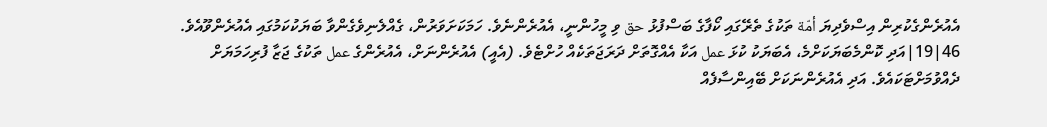އެއުރެންގެކުރިން އިސްވެދިޔަ أمّة ތަކުގެ ތެރޭގައި ކޯފާގެ ބަސްފުޅު حق ވި މީހުންނީ، އެއުރެންނެވެ. ހަމަކަށަވަރުން، ގެއްލެނިވެގެންވާ ބަޔަކުކަމުގައި އެއުރެންވޫއެވެ. 46|19|އަދި ކޮންމެބަޔަކަށްމެ، އެބަޔަކު ކުޅަ عمل އަކާ އެއްގޮތަށް ދަރަޖަތަކެއް ހުށްޓެވެ. (އެއީ) އެއުރެންނަށް، އެއުރެންގެ عمل ތަކުގެ ޖަޒާ ފުރިހަމަޔަށް ދެއްވުމަށްޓަކައެވެ. އަދި އެއުރެންނަކަށް ބޭއިންސާފެއް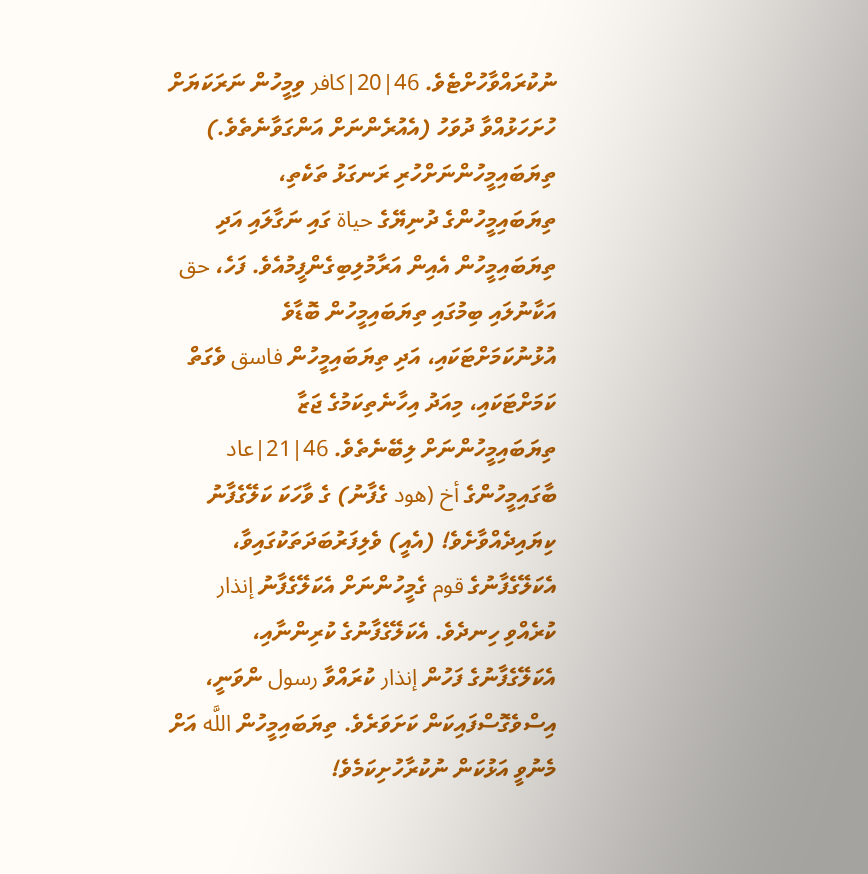ނުކުރައްވާހުށްޓެވެ. 46|20|كافر ވިމީހުން ނަރަކަޔަށް ހުށަހަޅުއްވާ ދުވަހު (އެއުރެންނަށް އަންގަވާނެތެވެ.) ތިޔަބައިމީހުންނަށްހުރި ރަނގަޅު ތަކެތި، ތިޔަބައިމީހުންގެ ދުނިޔޭގެ حياة ގައި ނަގާލައި އަދި ތިޔަބައިމީހުން އެއިން އަރާމުލިބިގެންފީމުއެވެ. ފަހެ، حق އަކާނުލައި ބިމުގައި ތިޔަބައިމީހުން ބޮޑާވެ އުޅުނުކަމަށްޓަކައި، އަދި ތިޔަބައިމީހުން فاسق ވެގަތް ކަމަށްޓަކައި، މިއަދު އިހާނެތިކަމުގެ ޖަޒާ ތިޔަބައިމީހުންނަށް ލިބޭނެތެވެ. 46|21|عاد ބާގައިމީހުންގެ أخ (هود ގެފާނު) ގެ ވާހަކަ ކަލޭގެފާނު ކިޔައިދެއްވާށެވެ! (އެއީ) ވެލިފަރުބަދަތަކުގައިވާ، އެކަލޭގެފާނުގެ قوم ގެމީހުންނަށް އެކަލޭގެފާނު إنذار ކުރެއްވި ހިނދެވެ. އެކަލޭގެފާނުގެ ކުރިންނާއި، އެކަލޭގެފާނުގެ ފަހުން إنذار ކުރައްވާ رسول ންވަނީ، އިސްވެގޮސްފައިކަން ކަށަވަރެވެ. ތިޔަބައިމީހުން اللَّه އަށް މެނުވީ އަޅުކަން ނުކުރާހުށިކަމެވެ!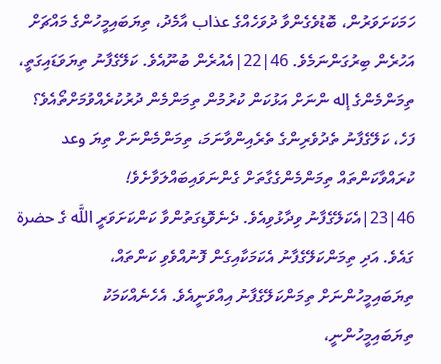ހަމަކަށަވަރުން، ބޮޑުވެގެންވާ ދުވަހެއްގެ عذاب އާމެދު، ތިޔަބައިމީހުންގެ މައްޗަށް އަހުރެން ބިރުގަންނަމެވެ. 46|22|އެއުރެން ބުނޫއެވެ. ކަލޭގެފާނު ތިޔަވަޑައިގަތީ، ތިމަންމެންގެ إله ންނަށް އަޅުކަން ކުރުމުން ތިމަންމެން ދުރުކުރެއްވުމަށްތޯއެވެ؟ ފަހެ، ކަލޭގެފާނު ތެދުވެރިންގެ ތެރެއިންވާނަމަ، ތިމަންމެންނަށް ތިޔަ وعد ކުރައްވާކަންތައް ތިމަންމެންގެގާތަށް ގެންނަވައިބައްލަވާށެވެ! 46|23|އެކަލޭގެފާނު ވިދާޅުވިއެވެ. ދެނެވޮޑިގަތުންވާ ކަންކަށަވަރީ اللَّه ގެ حضرة ގައެވެ. އަދި ތިމަންކަލޭގެފާނު އެކަމަކާއިގެން ފޮނުއްވެވި ކަންތައް، ތިޔަބައިމީހުންނަށް ތިމަންކަލޭގެފާނު އިއްވަނީއެވެ. އެހެނެއްކަމަކު ތިޔަބައިމީހުންނީ،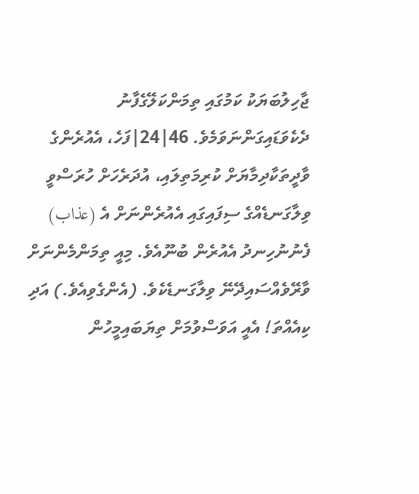ޖާހިލުބަޔަކު ކަމުގައި ތިމަންކަލޭގެފާނު ދެކެވަޑައިގަންނަވަމެވެ. 46|24|ފަހެ، އެއުރެންގެ ވާދީތަކާދިމާޔަށް ކުރިމަތިލައި، އުދަރެހަށް ހުރަސްވީ ވިލާގަނޑެއްގެ ސިފައިގައި އެއުރެންނަށް އެ (عذاب) ފެނުނުހިނދު އެއުރެން ބުނޫއެވެ. މިއީ ތިމަންމެންނަށް ވާރޭވެއްސައިދޭނޭ ވިލާގަނޑެކެވެ. (އެންގެވިއެވެ.) އަދި ކިއެއްތަ! އެއީ އަވަސްވުމަށް ތިޔަބައިމީހުން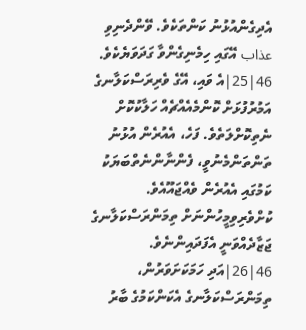އެދިގެންއުޅުނު ކަންތަކެވެ. ވޭންދެނިވި عذاب އޭގައި ހިމެނިގެންވާ ގަދަވަޔެކެވެ. 46|25|އެ ވައި، އޭގެ ވެރިރަސްކަލާނގެ އަމުރުފުޅަށް ކޮންމެއެއްޗެއް ހަލާކުކޮށް ނެތިކޮށްލަތެވެ. ފަހެ، އެއުރެން އުޅުނު ތަންތަންމެނުވީ، ފެންނާންނެތްބަޔަކު ކަމުގައި އެއުރެން ވެއްޖައޫއެވެ. ކުށްވެރިވިމީހުންނަށް ތިމަންރަސްކަލާނގެ ޖަޒާދެއްވަނީ އެފަދައިންނެވެ. 46|26|އަދި ހަމަކަށަވަރުން، ތިމަންރަސްކަލާނގެ އެކަންކަމުގެ ބާރު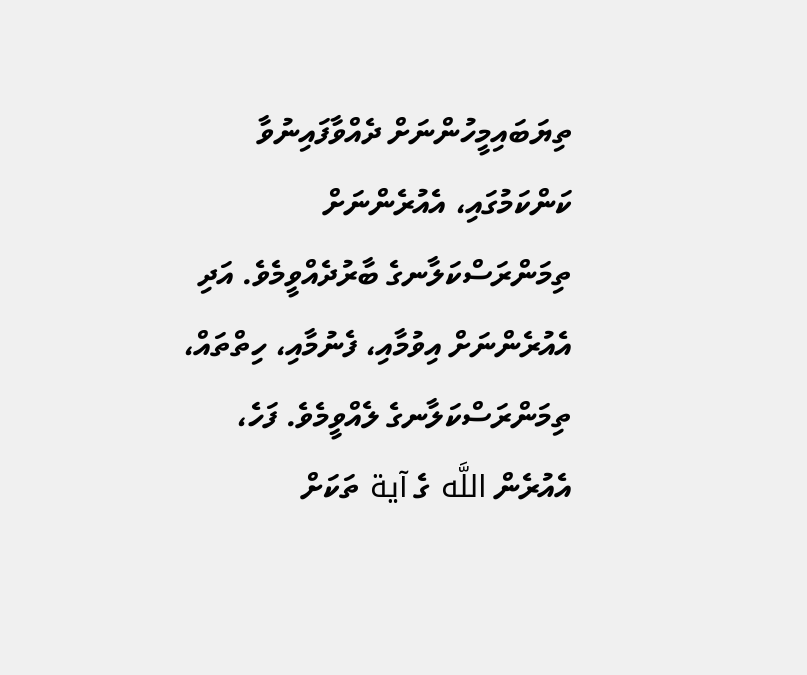ތިޔަބައިމީހުންނަށް ދެއްވާފައިނުވާ ކަންކަމުގައި، އެއުރެންނަށް ތިމަންރަސްކަލާނގެ ބާރުދެއްވީމެވެ. އަދި އެއުރެންނަށް އިވުމާއި، ފެނުމާއި، ހިތްތައް، ތިމަންރަސްކަލާނގެ ލެއްވީމެވެ. ފަހެ، އެއުރެން اللَّه ގެ آية ތަކަށް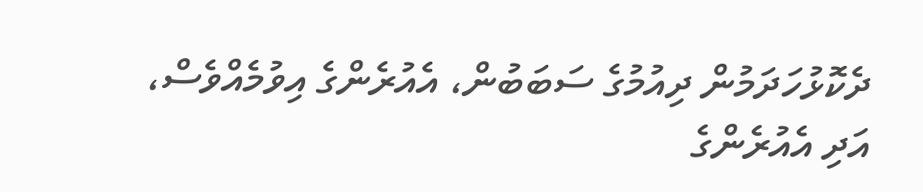ދެކޮޅުހަދަމުން ދިއުމުގެ ސަބަބުން، އެއުރެންގެ އިވުމެއްވެސް، އަދި އެއުރެންގެ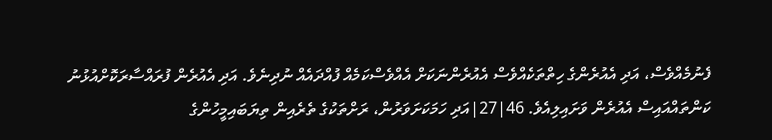ފެނުމެއްވެސް، އަދި އެއުރެންގެ ހިތްތަކެއްވެސް އެއުރެންނަކަށް އެއްވެސްކަމެއް ފުއްދައެއް ނުދިނެވެ. އަދި އެއުރެން ފުރައްސާރަކޮށްއުޅުނު ކަންތައްއައިސް އެއުރެން ވަށައިލިއެވެ. 46|27|އަދި ހަމަކަށަވަރުން، ރަށްތަކުގެ ތެރެއިން ތިޔަބައިމީހުންގެ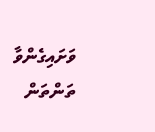ވަށައިގެންވާ ތަންތަން